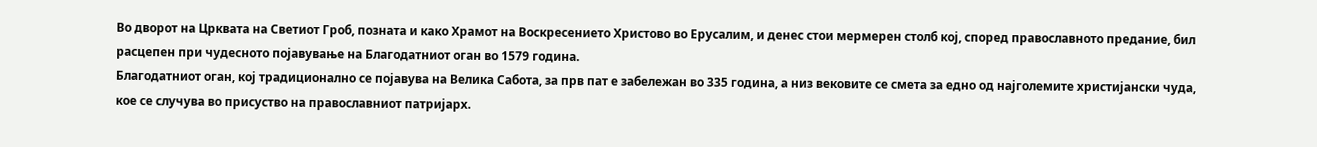Во дворот на Црквата на Светиот Гроб, позната и како Храмот на Воскресението Христово во Ерусалим, и денес стои мермерен столб кој, според православното предание, бил расцепен при чудесното појавување на Благодатниот оган во 1579 година.
Благодатниот оган, кој традиционално се појавува на Велика Сабота, за прв пат е забележан во 335 година, а низ вековите се смета за едно од најголемите христијански чуда, кое се случува во присуство на православниот патријарх.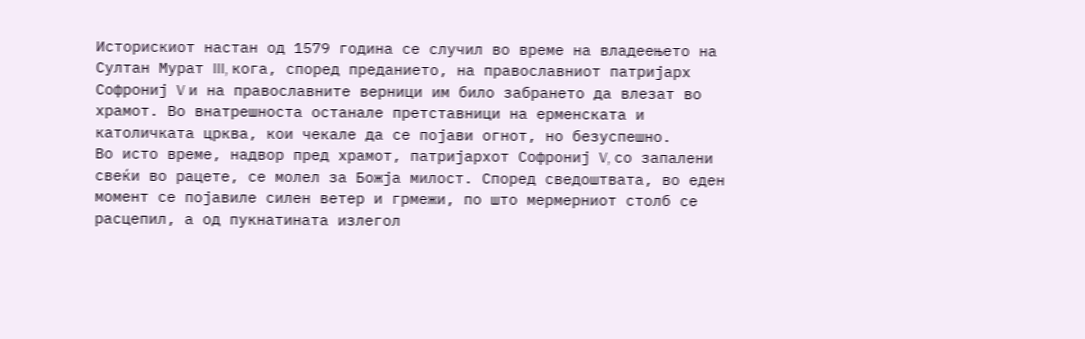Историскиот настан од 1579 година се случил во време на владеењето на Султан Мурат III, кога, според преданието, на православниот патријарх Софрониј V и на православните верници им било забрането да влезат во храмот. Во внатрешноста останале претставници на ерменската и католичката црква, кои чекале да се појави огнот, но безуспешно.
Во исто време, надвор пред храмот, патријархот Софрониј V, со запалени свеќи во рацете, се молел за Божја милост. Според сведоштвата, во еден момент се појавиле силен ветер и грмежи, по што мермерниот столб се расцепил, а од пукнатината излегол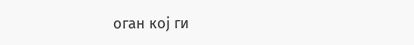оган кој ги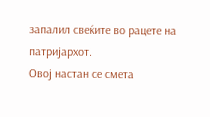запалил свеќите во рацете на патријархот.
Овој настан се смета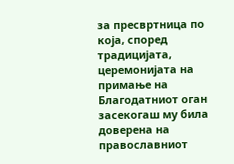за пресвртница по која, според традицијата, церемонијата на примање на Благодатниот оган засекогаш му била доверена на православниот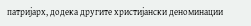патријарх, додека другите христијански деноминации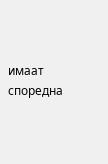имаат споредна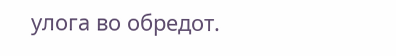улога во обредот.